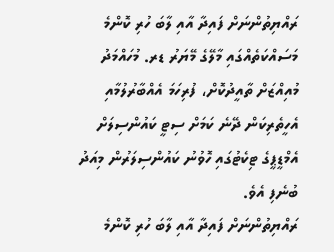ރައްޔިތުންނަށް ފައިދާ އާއި ލާބަ ހުރި ކޮންމެ މަސައްކަތެއްގައި މާލޭގެ މޭޔަރު ޑރ. މުހައްމަދު މުއިއްޒަށް ތާއީދުކޮށް، ފުރިހަމަ އެއްބާރުލުމާއި އެހީތެރިކަން ދޭނެ ކަމަށް ސިޓީ ކައުންސިލަށް އެމްޑީޕީގެ ޓިކެޓުގައި ހޮވުނު ކައުންސިލަރުން މިއަދު ބުނެފި އެވެ.
ރައްޔިތުންނަށް ފައިދާ އާއި ލާބަ ހުރި ކޮންމެ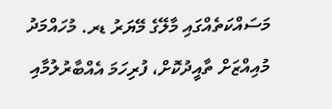މަސައްކަތެއްގައި މާލޭގެ މޭޔަރު ޑރ. މުހައްމަދު މުއިއްޒަށް ތާއީދުކޮށް، ފުރިހަމަ އެއްބާރުލުމާއި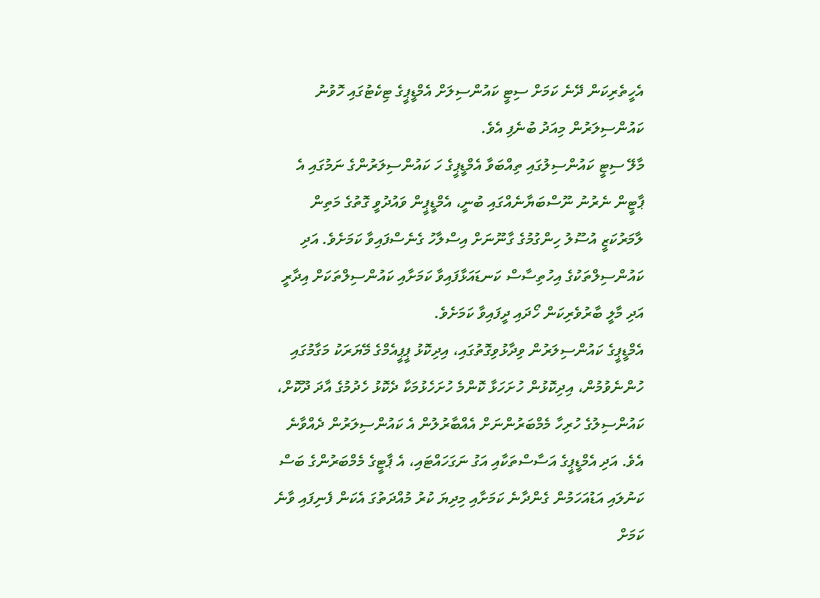އެހީތެރިކަން ދޭނެ ކަމަށް ސިޓީ ކައުންސިލަށް އެމްޑީޕީގެ ޓިކެޓުގައި ހޮވުނު ކައުންސިލަރުން މިއަދު ބުނެފި އެވެ.
މާލޭ ސިޓީ ކައުންސިލުގައި ތިއްބަވާ އެމްޑީޕީގެ ހަ ކައުންސިލަރުންގެ ނަމުގައި އެ ޕާޓީން ނެރުނު ނޫސްބަޔާނެއްގައި ބުނީ، އެމްޑީޕީން ވައުދުވީ ގޮތުގެ މަތިން ލާމަރުކަޒީ އުސޫލު ހިންގުމުގެ ގާނޫނަށް އިސްލާހު ގެނެސްފައިވާ ކަމަށެވެ. އަދި ކައުންސިލްތަކުގެ އިހުތިސާސް ކަނޑައަޅާފައިވާ ކަމަށާއި ކައުންސިލްތަކަށް އިދާރީ އަދި މާލީ ބާރުވެރިކަން ހޯދައި ދީފައިވާ ކަމަށެވެ.
އެމްޑީޕީގެ ކައުންސިލަރުން ވިދާޅުވިގޮތުގައި، އިދިކޮޅު ޕީޕީއެމްގެ މޭޔަރަކު މަގާމުގައި ހުންނެވުމުން، އިދިކޮޅުން ހުށަހަޅާ ކޮންމެ ހުށަހެޅުމަކާ ދެކޮޅު ހެދުމުގެ އާދަ ދޫކޮށް، ކައުންސިލުގެ ހުރިހާ މެމްބަރުންނަށް އެއްބާރުލުން އެ ކައުންސިލަރުން ދެއްވާނެ އެވެ. އަދި އެމްޑީޕީގެ އަސާސްތަކާއި އަގު ނަގަހައްޓައި، އެ ޕާޓީގެ މެމްބަރުންގެ ބަސް ކަނުލައި އަޑުއަހަމުން ގެންދާނެ ކަމަށާއި މިދިޔަ ކުރު މުއްދަތުގަ އެކަން ފެނިފައި ވާނެ ކަމަށް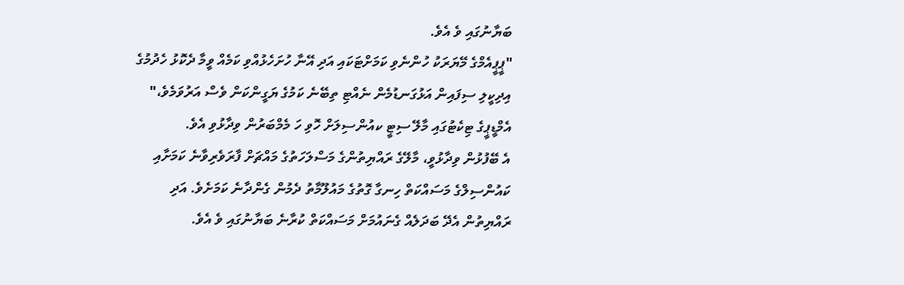ބަޔާނުގައި ވެ އެވެ.
"ޕީޕީއެމްގެ މޭޔަރަކު ހުންނެވި ކަމަށްޓަކައި އަދި އޭނާ ހުށަހެޅުއްވި ކަމެއް ވީމާ ދެކޮޅު ހެދުމުގެ އިދިކީލި ސިފައިން އަޅުގަނޑުމެން ނެއްޓި ތިބޭނެ ކަމުގެ ޔަގީންކަން ވެސް އަރުވަމެވެ،" އެމްޑީޕީގެ ޓިކެޓުގައި މާލޭ ސިޓީ ކއުންސިލަށް ހޮވި ހަ މެމްބަރުން ވިދާޅުވި އެވެ.
އެ ބޭފުޅުން ވިދާޅުވީ، މާލޭގެ ރައްޔިތުންގެ މަސްލަހަތުގެ މައްޗަށް ފާރަވެރިވާނެ ކަމަށާއި ކައުންސިލްގެ މަސައްކަތް ހިނގާ ގޮތުގެ މައުލޫމާތު ދެމުން ގެންދާނެ ކަމަށެވެ. އަދި ރައްޔިތުން އެދޭ ބަދަލެއް ގެނައުމަށް މަސައްކަތް ކުރާނެ ބަޔާނުގައި ވެ އެވެ.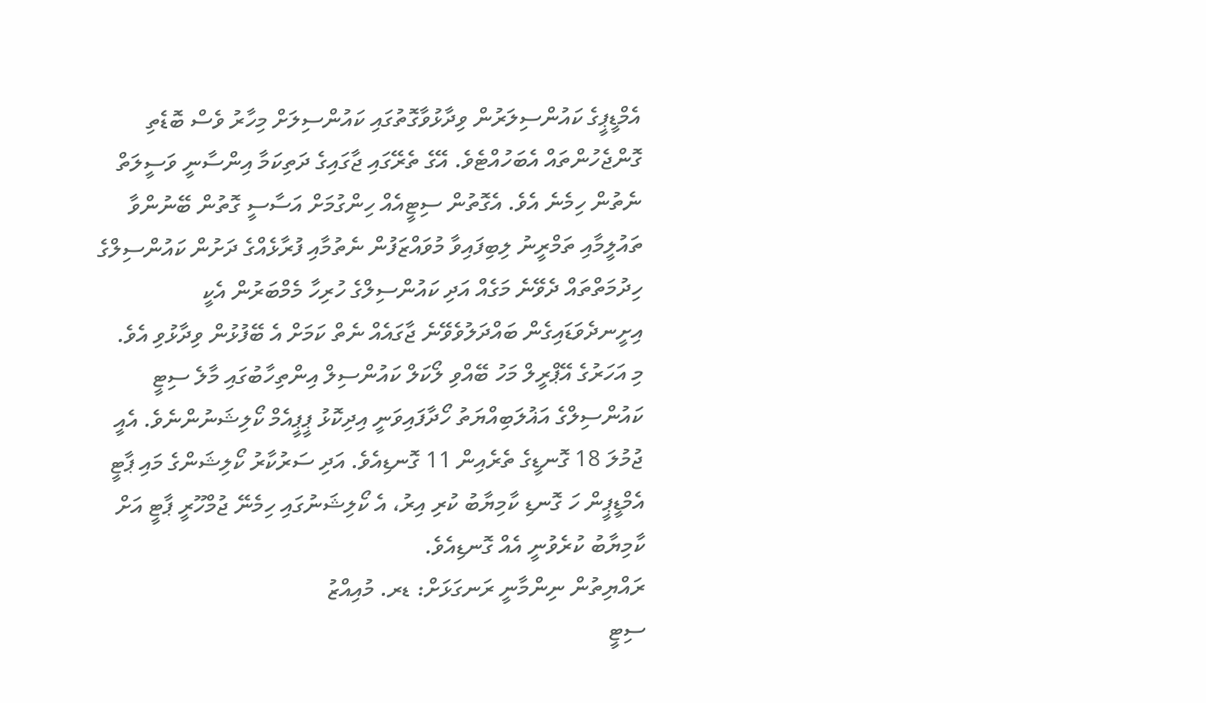އެމްޑީޕީގެ ކައުންސިލަރުން ވިދާޅުވާގޮތުގައި ކައުންސިލަށް މިހާރު ވެސް ބޮޑެތި ގޮންޖެހުންތައް އެބަހުއްޓެވެ. އޭގެ ތެރޭގައި ޖާގައިގެ ދަތިކަމާ އިންސާނީ ވަސީލަތް ނެތުން ހިމެނެ އެވެ. އެގޮތުން ސިޓީއެއް ހިންގުމަށް އަސާސީ ގޮތުން ބޭނުންވާ ތައުލީމާއި ތަމްރީނު ލިބިފައިވާ މުވައްޒަފުން ނެތުމާއި ފުރާޅެއްގެ ދަށުން ކައުންސިލްގެ ހިދުމަތްތައް ދެވޭނެ މަގެއް އަދި ކައުންސިލްގެ ހުރިހާ މެމްބަރުން އެކީ އިށީނދެވަޑައިގެން ބައްދަލުވެވޭނެ ޖާގައެއް ނެތް ކަމަށް އެ ބޭފުޅުން ވިދާޅުވި އެވެ.
މި އަހަރުގެ އޭޕްރީލް މަހު ބޭއްވި ލޯކަލް ކައުންސިލް އިންތިހާބުގައި މާލެ ސިޓީ ކައުންސިލްގެ އަޣުލަބިއްޔަތު ހޯދާފައިވަނީ އިދިކޮޅު ޕީޕީއެމް ކޯލިޝަނުންނެވެ. އެއީ ޖުމުލަ 18 ގޮނޑީގެ ތެރެއިން 11 ގޮނޑިއެވެ. އަދި ސަރުކާރު ކޯލިޝަންގެ މައި ޕާޓީ އެމްޑީޕީން ހަ ގޮނޑި ކާމިޔާބު ކުރި އިރު، އެ ކޯލިޝަނުގައި ހިމެނޭ ޖުމްހޫރީ ޕާޓީ އަށް ކާމިޔާބު ކުރެވުނީ އެއް ގޮނޑިއެވެ.
ރައްޔިތުން ނިންމާނީ ރަނގަޅަށް: ޑރ. މުއިއްޒު
ސިޓީ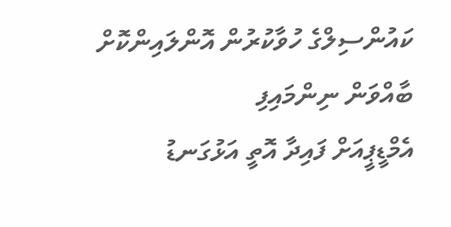ކައުންސިލްގެ ހުވާކުރުން އޮންލައިންކޮށް ބާއްވަން ނިންމައިފި
އެމްޑީޕީއަށް ފައިދާ އޮތީ އަޅުގަނޑު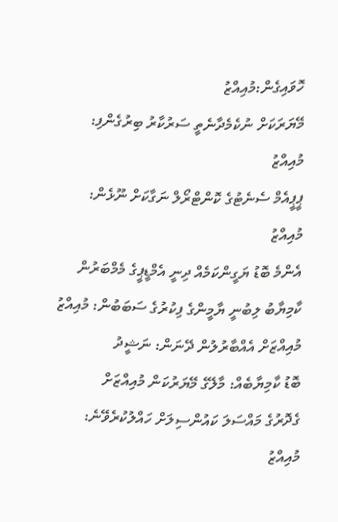ހޮވައިގެން:މުއިއްޒު
މޭޔަރަކަށް ނުކެމެދާނެތީ ސަރުކާރު ބިރުގެންފި: މުއިއްޒު
ޕީޕީއެމް ސެނެޓުގެ ކޮންޓްރޯލް ނަގާކަށް ނޫޅެން: މުއިއްޒު
އެންމެ ބޮޑު ޔަގީންކަމެއް ދިނީ އެމްޑީޕީގެ މެމްބަރުން
ކާމިޔާބު ލިބުނީ ޔާމީންގެ ފިކުރުގެ ސަބަބުން: މުއިއްޒު
މުއިއްޒަށް އެއްބާރުލުން ދޭނަން: ނަޝީދު
ބޮޑު ކާމިޔާބެއް: މާލޭގެ މޭޔަރުކަން މުއިއްޒަށް
ގެދޮރުގެ މައްސަލަ ކައުންސިލަށް ހައްލުކުރެވޭނެ: މުއިއްޒު